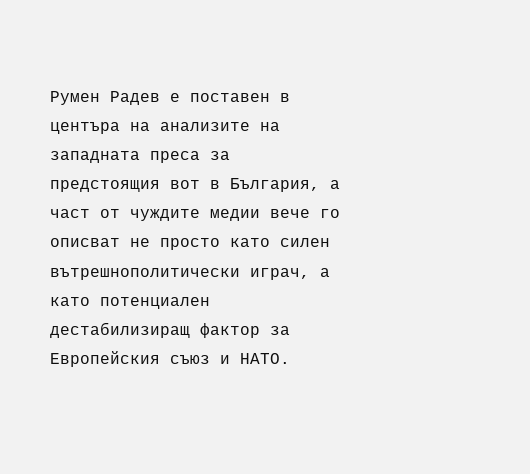Румен Радев е поставен в центъра на анализите на западната преса за предстоящия вот в България, а част от чуждите медии вече го описват не просто като силен вътрешнополитически играч, а като потенциален дестабилизиращ фактор за Европейския съюз и НАТО.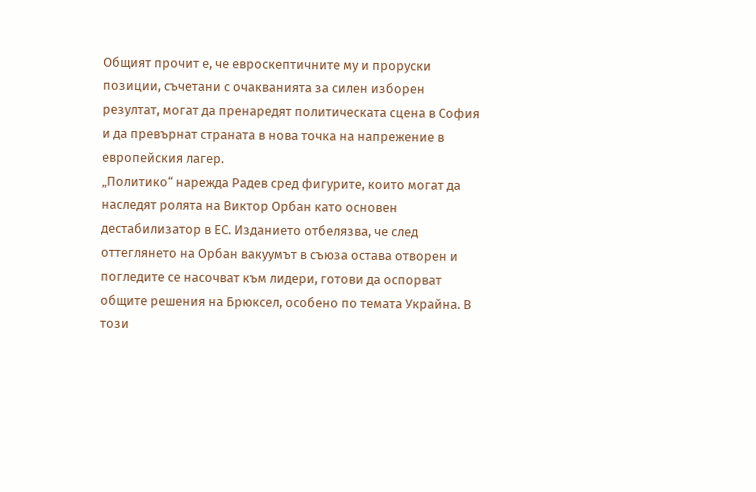Общият прочит е, че евроскептичните му и проруски позиции, съчетани с очакванията за силен изборен резултат, могат да пренаредят политическата сцена в София и да превърнат страната в нова точка на напрежение в европейския лагер.
„Политико“ нарежда Радев сред фигурите, които могат да наследят ролята на Виктор Орбан като основен дестабилизатор в ЕС. Изданието отбелязва, че след оттеглянето на Орбан вакуумът в съюза остава отворен и погледите се насочват към лидери, готови да оспорват общите решения на Брюксел, особено по темата Украйна. В този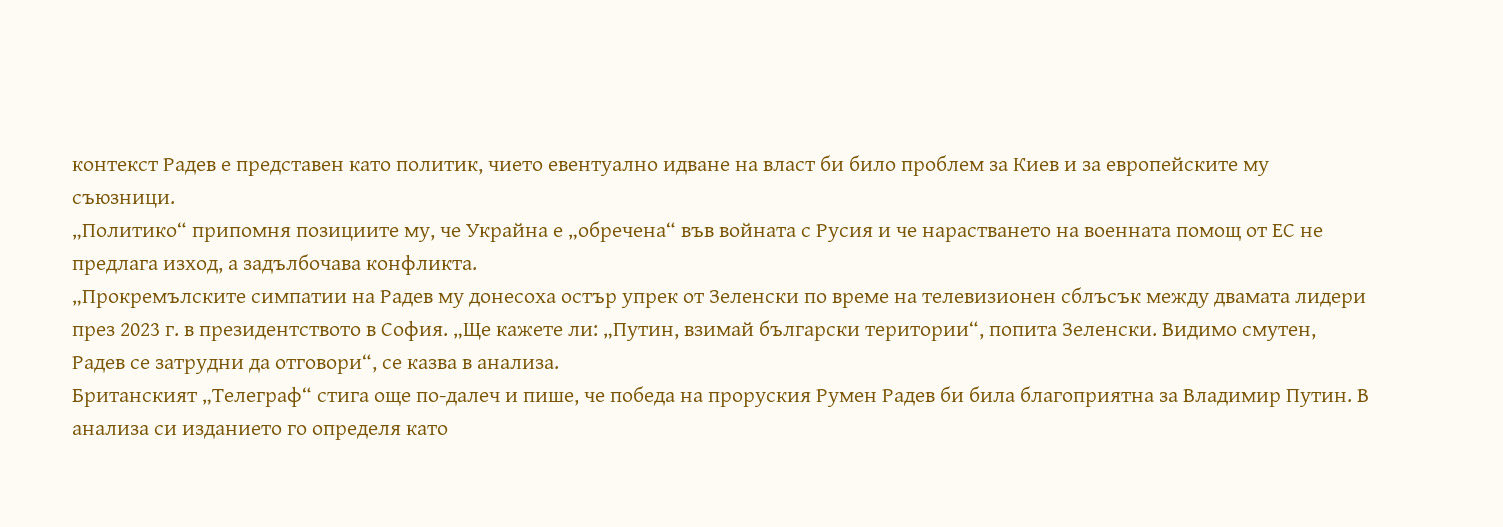контекст Радев е представен като политик, чието евентуално идване на власт би било проблем за Киев и за европейските му съюзници.
„Политико“ припомня позициите му, че Украйна е „обречена“ във войната с Русия и че нарастването на военната помощ от ЕС не предлага изход, а задълбочава конфликта.
„Прокремълските симпатии на Радев му донесоха остър упрек от Зеленски по време на телевизионен сблъсък между двамата лидери през 2023 г. в президентството в София. „Ще кажете ли: „Путин, взимай български територии“, попита Зеленски. Видимо смутен, Радев се затрудни да отговори“, се казва в анализа.
Британският „Телеграф“ стига още по-далеч и пише, че победа на проруския Румен Радев би била благоприятна за Владимир Путин. В анализа си изданието го определя като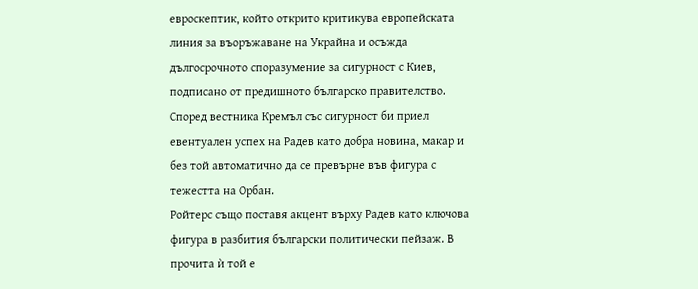евроскептик, който открито критикува европейската линия за въоръжаване на Украйна и осъжда дългосрочното споразумение за сигурност с Киев, подписано от предишното българско правителство. Според вестника Кремъл със сигурност би приел евентуален успех на Радев като добра новина, макар и без той автоматично да се превърне във фигура с тежестта на Орбан.
Ройтерс също поставя акцент върху Радев като ключова фигура в разбития български политически пейзаж. В прочита ѝ той е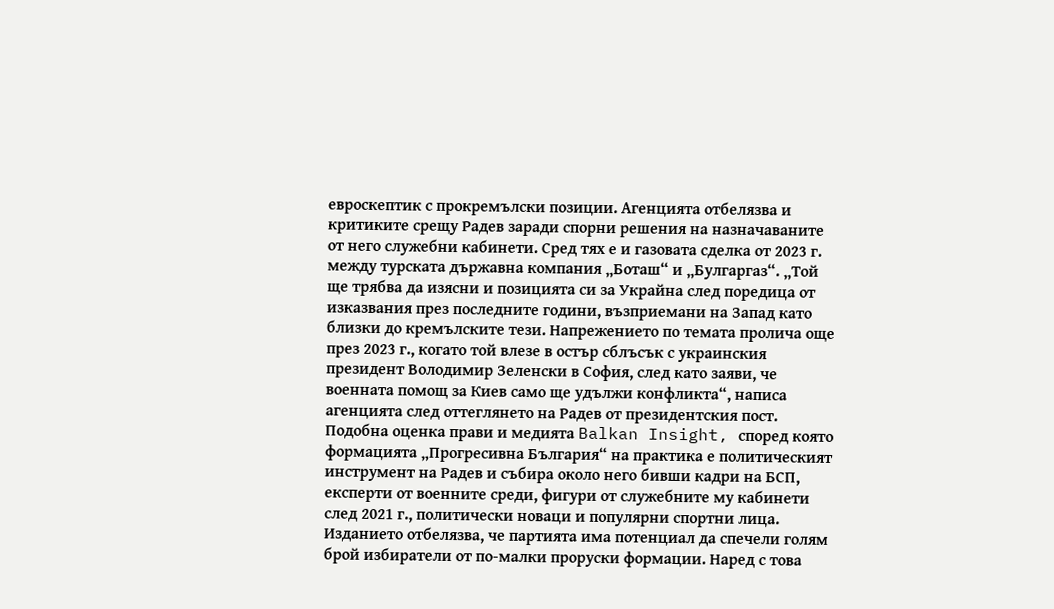евроскептик с прокремълски позиции. Агенцията отбелязва и критиките срещу Радев заради спорни решения на назначаваните от него служебни кабинети. Сред тях е и газовата сделка от 2023 г. между турската държавна компания „Боташ“ и „Булгаргаз“. „Той ще трябва да изясни и позицията си за Украйна след поредица от изказвания през последните години, възприемани на Запад като близки до кремълските тези. Напрежението по темата пролича още през 2023 г., когато той влезе в остър сблъсък с украинския президент Володимир Зеленски в София, след като заяви, че военната помощ за Киев само ще удължи конфликта“, написа агенцията след оттеглянето на Радев от президентския пост.
Подобна оценка прави и медията Balkan Insight, според която формацията „Прогресивна България“ на практика е политическият инструмент на Радев и събира около него бивши кадри на БСП, експерти от военните среди, фигури от служебните му кабинети след 2021 г., политически новаци и популярни спортни лица. Изданието отбелязва, че партията има потенциал да спечели голям брой избиратели от по-малки проруски формации. Наред с това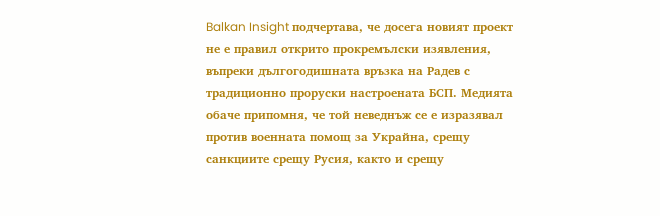Balkan Insight подчертава, че досега новият проект не е правил открито прокремълски изявления, въпреки дългогодишната връзка на Радев с традиционно проруски настроената БСП. Медията обаче припомня, че той неведнъж се е изразявал против военната помощ за Украйна, срещу санкциите срещу Русия, както и срещу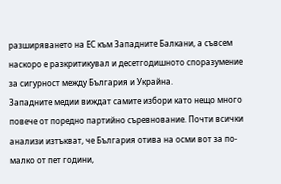разширяването на ЕС към Западните Балкани, а съвсем наскоро е разкритикувал и десетгодишното споразумение за сигурност между България и Украйна.
Западните медии виждат самите избори като нещо много повече от поредно партийно съревнование. Почти всички анализи изтъкват, че България отива на осми вот за по-малко от пет години,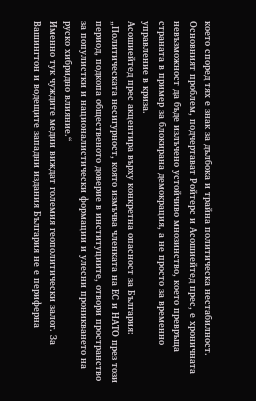което според тях е знак за дълбока и трайна политическа нестабилност. Основният проблем, подчертават Ройтерс и Асошиейтед прес, е хроничната невъзможност да бъде излъчено устойчиво мнозинство, което превръща страната в пример за блокирана демокрация, а не просто за временно управление в криза.
Асошиейтед прес акцентира върху конкретна опасност за България: „Политическата несигурност, която измъчва членката на ЕС и НАТО през този период, подкопа общественото доверие в институциите, отвори пространство за популистки и националистически формации и улесни проникването на руско хибридно влияние.“
Именно тук чуждите медии виждат големия геополитически залог. За Вашингтон и водещите западни издания България не е периферна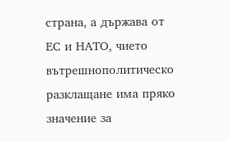страна, а държава от ЕС и НАТО, чието вътрешнополитическо разклащане има пряко значение за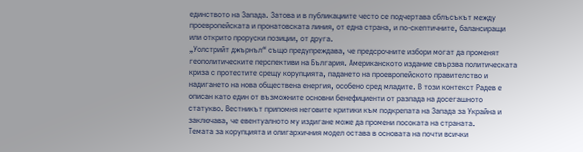единството на Запада. Затова и в публикациите често се подчертава сблъсъкът между проевропейската и пронатовската линия, от една страна, и по-скептичните, балансиращи или открито проруски позиции, от друга.
„Уолстрийт джърнъл“ също предупреждава, че предсрочните избори могат да променят геополитическите перспективи на България. Американското издание свързва политическата криза с протестите срещу корупцията, падането на проевропейското правителство и надигането на нова обществена енергия, особено сред младите. В този контекст Радев е описан като един от възможните основни бенефициенти от разпада на досегашното статукво. Вестникът припомня неговите критики към подкрепата на Запада за Украйна и заключава, че евентуалното му издигане може да промени посоката на страната.
Темата за корупцията и олигархичния модел остава в основата на почти всички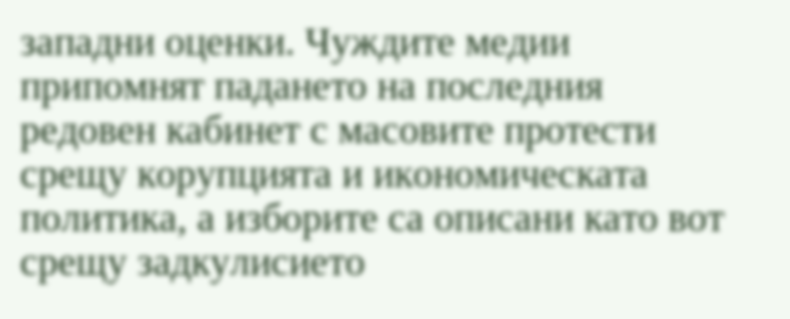западни оценки. Чуждите медии припомнят падането на последния редовен кабинет с масовите протести срещу корупцията и икономическата политика, а изборите са описани като вот срещу задкулисието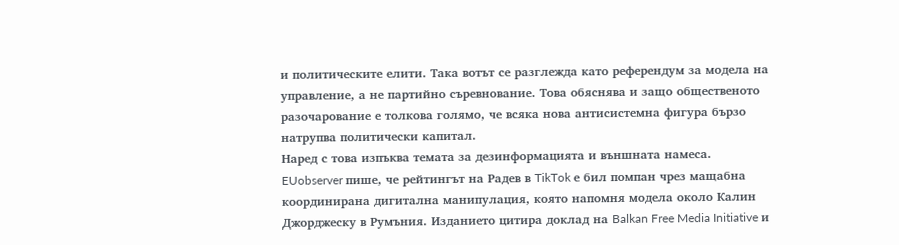и политическите елити. Така вотът се разглежда като референдум за модела на управление, а не партийно съревнование. Това обяснява и защо общественото разочарование е толкова голямо, че всяка нова антисистемна фигура бързо натрупва политически капитал.
Наред с това изпъква темата за дезинформацията и външната намеса. EUobserver пише, че рейтингът на Радев в TikTok е бил помпан чрез мащабна координирана дигитална манипулация, която напомня модела около Калин Джорджеску в Румъния. Изданието цитира доклад на Balkan Free Media Initiative и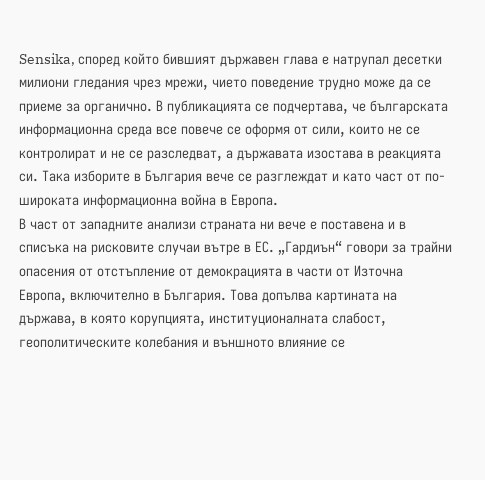Sensika, според който бившият държавен глава е натрупал десетки милиони гледания чрез мрежи, чието поведение трудно може да се приеме за органично. В публикацията се подчертава, че българската информационна среда все повече се оформя от сили, които не се контролират и не се разследват, а държавата изостава в реакцията си. Така изборите в България вече се разглеждат и като част от по-широката информационна война в Европа.
В част от западните анализи страната ни вече е поставена и в списъка на рисковите случаи вътре в ЕС. „Гардиън“ говори за трайни опасения от отстъпление от демокрацията в части от Източна Европа, включително в България. Това допълва картината на държава, в която корупцията, институционалната слабост, геополитическите колебания и външното влияние се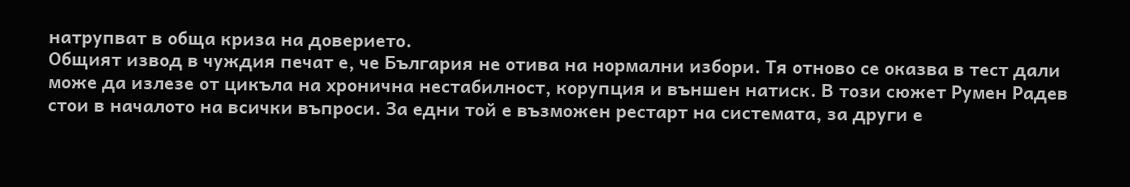натрупват в обща криза на доверието.
Общият извод в чуждия печат е, че България не отива на нормални избори. Тя отново се оказва в тест дали може да излезе от цикъла на хронична нестабилност, корупция и външен натиск. В този сюжет Румен Радев стои в началото на всички въпроси. За едни той е възможен рестарт на системата, за други е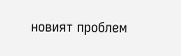новият проблем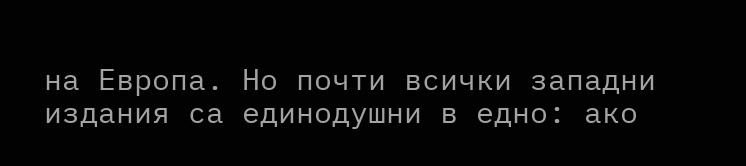на Европа. Но почти всички западни издания са единодушни в едно: ако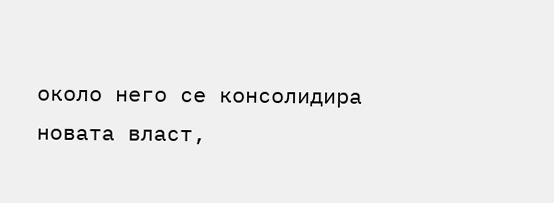около него се консолидира новата власт,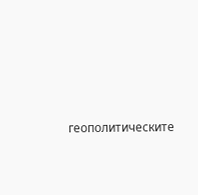геополитическите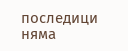последици няма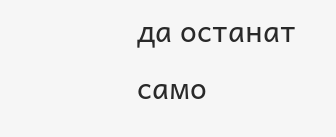да останат само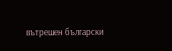вътрешен български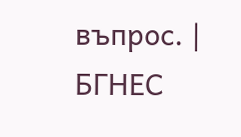въпрос. | БГНЕС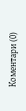Коментари (0)